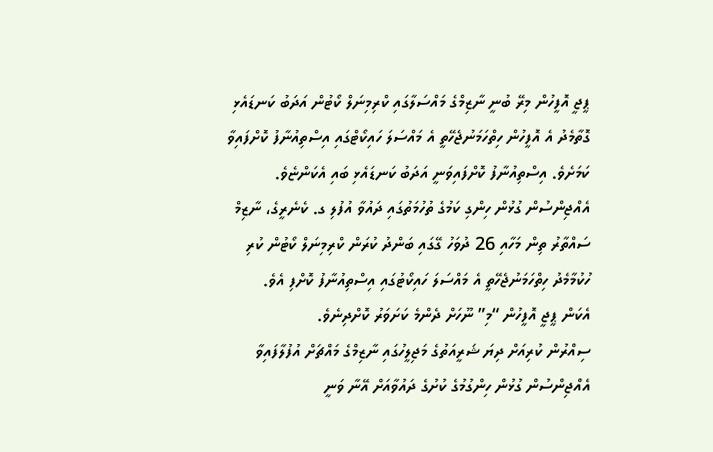ޕީޖީ އޮފީހުން މިރޭ ބުނީ ނާޒިމްގެ މައްސަލާގައި ކްރިމިނަލް ކޯޓުން އަދަބު ކަނޑައެޅި ގޮތާމެދު އެ އޮފީހުން ހިތްހަމަނުޖެހޭތީ އެ މައްސަލަ ހައިކޯޓްގައި އިސްތިއުނާފު ކޮށްފައިވާ ކަމަށެވެ. އިސްތިއުނާފު ކޮށްފައިވަނީ އަދަބު ކަނޑައެޅި ބައި އެކަންޏެވެ.
އެއްޖިންސުން ގުޅުން ހިންގި ކަމުގެ ތުހުމަތުގައި ދައުވާ އުފުލި ގ. ކެނެރީގެ، ނާޒިމް ސައްތާރު ތިން މަހާއި 26 ދުވަހު ގޭގައި ބަންދު ކުރަން ކްރިމިނަލް ކޯޓުން ކުރި ހުކުމާމެދު ހިތްހަމަނުޖެހޭތީ އެ މައްސަލަ ހައިކޯޓުގައި އިސްތިއުނާފު ކޮށްފި އެވެ.
އެކަން ޕީޖީ އޮފީހުން “މި” ނޫހަށް ދެންމެ ކަށަވަރު ކޮށްދިނެވެ.
ސިއްރުން ކުރިއަށް ދިޔަ ޝަރީއަތުގެ މަޖިލީހުގައި ނާޒިމްގެ މައްޗަށް އުފުލާފައިވާ އެއްޖިންސުން ގުޅުން ހިންގުމުގެ ކުށުގެ ދައުވާއަށް އޭނާ ވަނީ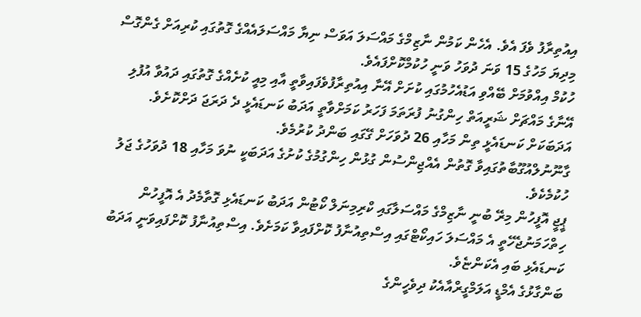އިއުތިރާފު ވެފަ އެވެ. އެހެން ކަމުން ނާޒިމްގެ މައްސަލަ އަވަސް ނިޔާ މައްސަލައެއްގެ ގޮތުގައި ކުރިއަށް ގެންގޮސް މިދިޔަ މަހުގެ 15 ވަނަ ދުވަހު ވަނީ ހުކުމްކޮށްފައެވެ.
ހުކުމް އިއްވުމަށް ބޭއްވި އަޑުއެހުމުގައި ކުށަށް އޭނާ އިއުތިރާފުވެފައިވާތީ އާއި މިއީ ކުށެއްގެ ގޮތުގައި ދައުވާ އުފުލި އޭނާގެ މައްޗަށް ޝަރީއަތް ހިންގުނު ފުރަތަމަ ފަހަރު ކަމަށްވާތީ އަދަބު ކަނޑައެޅީ ދެ ދަރަޖަ ދަށްކޮށެވެ. އަދަބަކަށް ކަނޑައެޅީ ތިން މަހާއި 26 ދުވަހަށް ގޭގައި ބަންދު ކުރުމެވެ.
ގާނޫނުލްއުގޫބާތުގައިވާ ގޮތުން އެއްޖިންސުން ގުޅުން ހިންގުމުގެ ކުށުގެ އަދަބަކީ ނުވަ މަހާއި 18 ދުވަހުގެ ޖަލު ހުކުމެކެވެ.
ޕީޖީ އޮފީހުން މިރޭ ބުނީ ނާޒިމްގެ މައްސަލާގައި ކްރިމިނަލް ކޯޓުން އަދަބު ކަނޑައެޅި ގޮތާމެދު އެ އޮފީހުން ހިތްހަމަނުޖެހޭތީ އެ މައްސަލަ ހައިކޯޓްގައި އިސްތިއުނާފު ކޮށްފައިވާ ކަމަށެވެ. އިސްތިއުނާފު ކޮށްފައިވަނީ އަދަބު ކަނޑައެޅި ބައި އެކަންޏެވެ.
ބަންގާޅުގެ އެމްޑީ އަލަމްގީރްއާއެކު ދިވެހީންގެ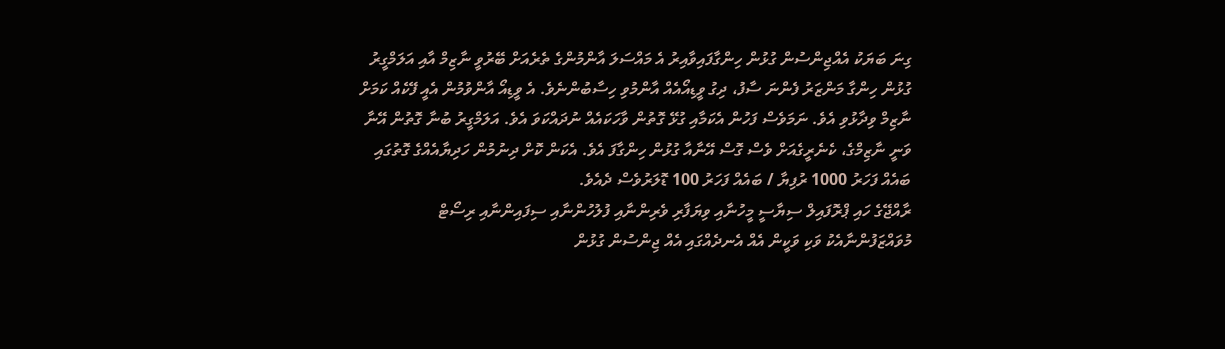ގިނަ ބަޔަކު އެއްޖިންސުން ގުޅުން ހިންގާފައިވާއިރު އެ މައްސަލަ އާންމުންގެ ތެރެއަށް ބޭރުވީ ނާޒިމް އާއި އަލަމްގީރު ގުޅުން ހިންގާ މަންޒަރު ފެންނަ ސާފު، ދިގު ވީޑިއޯއެއް އާންމުވި ހިސާބުންނެވެ. އެ ވީޑިއޯ އާންވުމުން އެއީ ފޭކެއް ކަމަށް ނާޒިމް ވިދާޅުވި އެވެ. ނަމަވެސް ފަހުން އެކަމާއި ގުޅޭ ގޮތުން ވާހަކައެއް ނުދައްކަވަ އެވެ. އަލަމްގީރު ބުނާ ގޮތުން އޭނާ ވަނީ ނާޒިމްގެ، ކެނެރީގެއަށް ވެސް ގޮސް އޭނާއާ ގުޅުން ހިންގާފަ އެވެ. އެކަން ކޮށް ދިނުމުން ހަދިޔާއެއްގެ ގޮތުގައި ބައެއް ފަހަރު 1000 ރުފިޔާ / ބައެއް ފަހަރު 100 ޑޮލަރުވެސް ދެއެވެ.
ރާއްޖޭގެ ހައި ޕްރޮފައިލް ސިޔާސީ މީހުނާއި ވިޔަފާރި ވެރިންނާއި ފުލުހުންނާއި ސިފައިންނާއި ރިސޯޓް މުވައްޒަފުންނާއެކު ވަކި ވަކީން އެއް އެނދެއްގައި އެއް ޖިންސުން ގުޅުން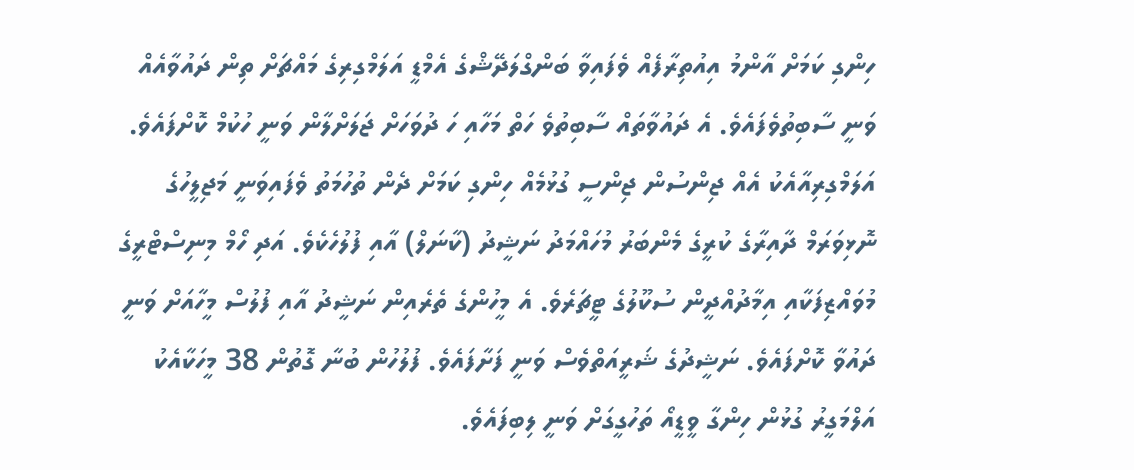ހިންގި ކަމަށް އާންމު އިއުތިރާފެއް ވެފައިވާ ބަންގްލަދޭޝްގެ އެމްޑީ އަލަމްގިރިގެ މައްޗަށް ތިން ދައުވާއެއް ވަނީ ސާބިތުވެފައެވެ. އެ ދައުވާތައް ސާބިތުވެ ހަތް މަހާއި ހަ ދުވަހަށް ޖަލަށްލާން ވަނީ ހުކުމް ކޮށްފައެވެ.
އަލަމްގިރިއާއެކު އެއް ޖިންސުން ޖިންސީ ގުޅުމެއް ހިންގި ކަމަށް ދެން ތުހުމަތު ވެފައިވަނީ މަޖިލީހުގެ ނޮޅިވަރަމް ދާއިރާގެ ކުރީގެ މެންބަރު މުހައްމަދު ނަޝީދު (ކާނަލް) އާއި ފުލުހެކެވެ. އަދި ހޯމް މިނިސްޓްރީގެ މުވައްޒިފަކާއި އިމާދުއްދީން ސުކޫލުގެ ޓީޗަރެވެ. އެ މީހުންގެ ތެރެއިން ނަޝީދު އާއި ފުލުސް މީހާއަށް ވަނީ ދައުވާ ކޮށްފައެވެ. ނަޝީދުގެ ޝަރީއަތްވެސް ވަނީ ފަށާފައެވެ. ފުލުހުން ބުނާ ގޮތުން 38 މީހަކާއެކު އަލްމަގީރު ގުޅުން ހިންގާ ވީޑީއޯ ތަހުގީގަށް ވަނީ ލިބިފައެވެ.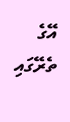އޭގެ ތެރޭގައި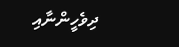ދިވެހީންނާއި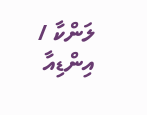ލަންކާ / އިންޑިއާ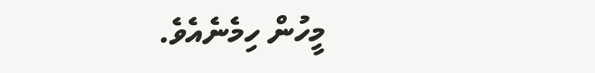މީހުން ހިމެނެއެވެ.